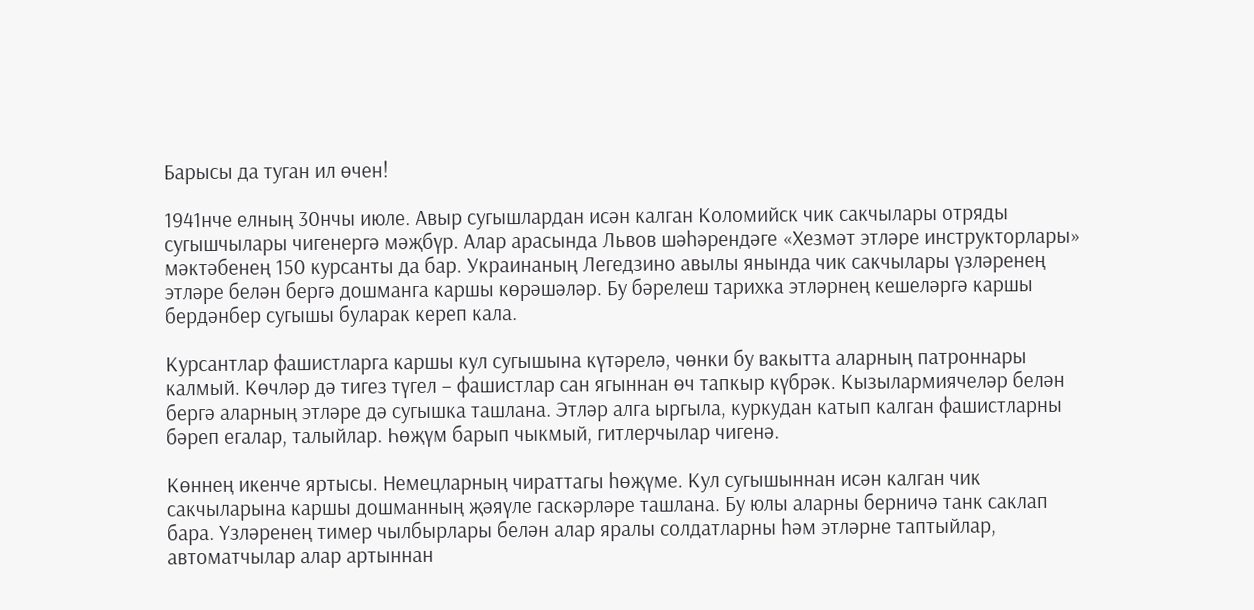Барысы да туган ил өчен!

1941нче елның 30нчы июле. Авыр сугышлардан исән калган Коломийск чик сакчылары отряды сугышчылары чигенергә мәҗбүр. Алар арасында Львов шәһәрендәге «Хезмәт этләре инструкторлары» мәктәбенең 150 курсанты да бар. Украинаның Легедзино авылы янында чик сакчылары үзләренең этләре белән бергә дошманга каршы көрәшәләр. Бу бәрелеш тарихка этләрнең кешеләргә каршы бердәнбер сугышы буларак кереп кала.

Курсантлар фашистларга каршы кул сугышына күтәрелә, чөнки бу вакытта аларның патроннары калмый. Көчләр дә тигез түгел – фашистлар сан ягыннан өч тапкыр күбрәк. Кызылармиячеләр белән бергә аларның этләре дә сугышка ташлана. Этләр алга ыргыла, куркудан катып калган фашистларны бәреп егалар, талыйлар. Һөҗүм барып чыкмый, гитлерчылар чигенә.

Көннең икенче яртысы. Немецларның чираттагы һөҗүме. Кул сугышыннан исән калган чик сакчыларына каршы дошманның җәяүле гаскәрләре ташлана. Бу юлы аларны берничә танк саклап бара. Үзләренең тимер чылбырлары белән алар яралы солдатларны һәм этләрне таптыйлар, автоматчылар алар артыннан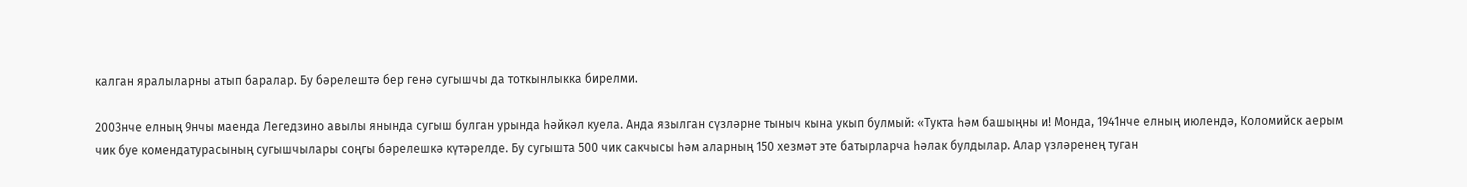калган яралыларны атып баралар. Бу бәрелештә бер генә сугышчы да тоткынлыкка бирелми.

2003нче елның 9нчы маенда Легедзино авылы янында сугыш булган урында һәйкәл куела. Анда язылган сүзләрне тыныч кына укып булмый: «Тукта һәм башыңны и! Монда, 1941нче елның июлендә, Коломийск аерым чик буе комендатурасының сугышчылары соңгы бәрелешкә күтәрелде. Бу сугышта 500 чик сакчысы һәм аларның 150 хезмәт эте батырларча һәлак булдылар. Алар үзләренең туган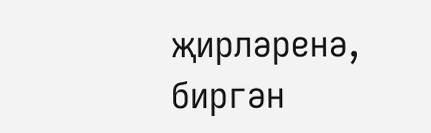җирләренә, биргән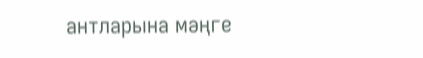антларына мәңге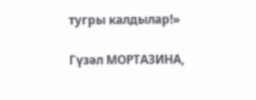тугры калдылар!»

Гүзәл МОРТАЗИНА,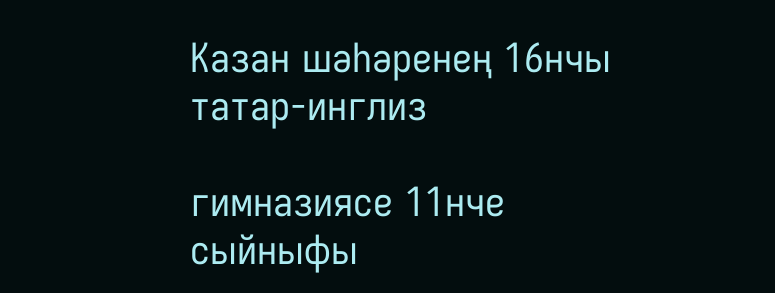Казан шәһәренең 16нчы татар-инглиз

гимназиясе 11нче сыйныфы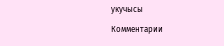укучысы

Комментарии